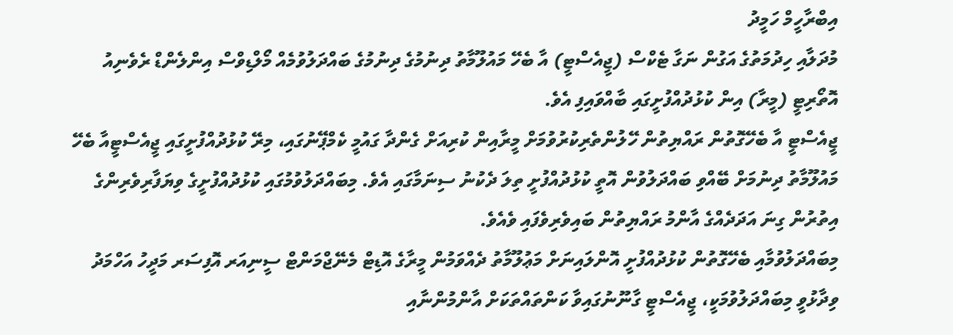އިބްރާހީމް ހަމީދު
މުދަލާއި ހިދުމަތުގެ އަގުން ނަގާ ޓެކްސް (ޖީއެސްޓީ) އާ ބެހޭ މައުލޫމާތު ދިނުމުގެ ދިނުމުގެ ބައްދަލުވުމެއް މޯލްޑިވްސް އިންލެންޑް ރެވެނިއު އޮތޯރިޓީ (މީރާ) އިން ކުޅުދުއްފުށީގައި ބާއްވައިފި އެވެ.
ޖީއެސްޓީ އާ ބެހޭގޮތުން ރައްޔިތުން ހޭލުންތެރިކުރުވުމަށް މީރާއިން ކުރިއަށް ގެންދާ ގައުމީ ކެމްޕޭނުގައި، މިރޭ ކުޅުދުއްފުށީގައި ޖީއެސްޓީއާ ބެހޭ މައުލޫމާތު ދިނުމަށް ބޭއްވި ބައްދަލުވުން އޮތީ ކުޅުދުއްފުށީ ތިލަ ދެކުނު ސިނަމާގައި އެވެ. މިބައްދަލުވުމުގައި ކުޅުދުއްފުށީގެ ވިޔަފާރިވެރިންގެ އިތުރުން ގިނަ އަދަދެއްގެ އާންމު ރައްޔިތުން ބައިވެރިވެފައި ވެއެވެ.
މިބައްދަލުވުމާއި ބެހޭގޮތުން ކުޅުދުއްފުށީ އޮންލައިނަށް މަޢުލޫމާތު ދެއްވަމުން މީރާގެ އޮޑިޓް މެނޭޖްމަންޓް ސީނިއަރ އޮފިސަރ މަދީހު އަހްމަދު ވިދާޅުވީ މިބައްދަލުވުމަކީ، ޖީއެސްޓީ ގާނޫނުގައިވާ ކަންތައްތަކަށް އާންމުންނާއި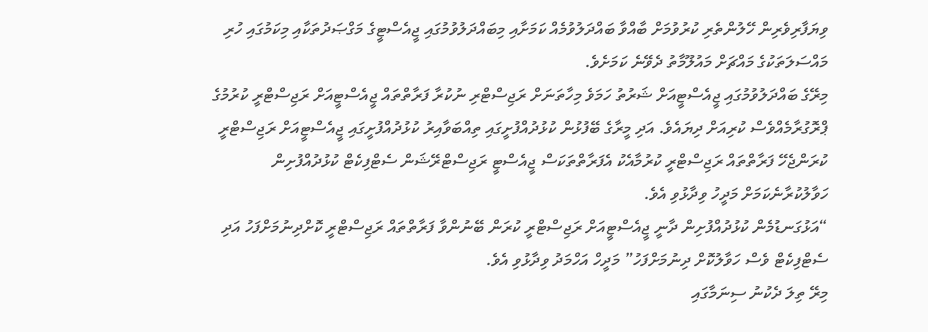ވިޔަފާރިވެރިން ހޭލުންތެރި ކުރުވުމަށް ބާއްވާ ބައްދަލުވުމެއް ކަމަށާއި މިބައްދަލުވުމުގައި ޖީއެސްޓީގެ މަގްޞަދުތަކާއި މިކަމުގައި ހުރި މައްސަލަތަކުގެ މައްޗަށް މައުލޫމާތު ދެވޭނެ ކަމަށެވެ.
މިރޭގެ ބައްދަލުވުމުގައި ޖީއެސްޓީއަށް ޝަރުތު ހަމަވެ މިހާތަނަށް ރަޖިސްޓްރި ނުކުރާ ފަރާތްތައް ޖީއެސްޓީއަށް ރަޖިސްޓްރީ ކުރުމުގެ ޕްރޮގުރާމެއްވެސް ކުރިއަށް ދިޔައެވެ. އަދި މީރާގެ ބޭފުޅުން ކުޅުދުއްފުށީގައި ތިއްބަވާއިރު ކުޅުދުއްފުށީގައި ޖީއެސްޓީއަށް ރަޖިސްޓްރީ ކުރަންޖެހޭ ފަރާތްތައް ރަޖިސްޓްރީ ކުރުމާއެކު އެފަރާތްތަކަސް ޖީއެސްޓީ ރަޖިސްޓްރޭޝަން ސެޓްފިކެޓް ކުޅުދުއްފުށިން ހަވާލުކުރާނެކަމަށް މަދީހު ވިދާޅުވި އެވެ.
“އަޅުގަނޑުމެން ކުޅުދުއްފުށިން ދާނީ ޖީއެސްޓީއަށް ރަޖިސްޓްރީ ކުރަން ބޭނުންވާ ފަރާތްތައް ރަޖިސްޓްރީ ކޮށްދިނުމަށްފަހު އަދި ސެޓްފިކެޓް ވެސް ހަވާލުކޮށް ދިނުމަށްފަހު” މަދީހް އަހްމަދު ވިދާޅުވި އެވެ.
މިރޭ ތިލަ ދެކުނު ސިނަމާގައި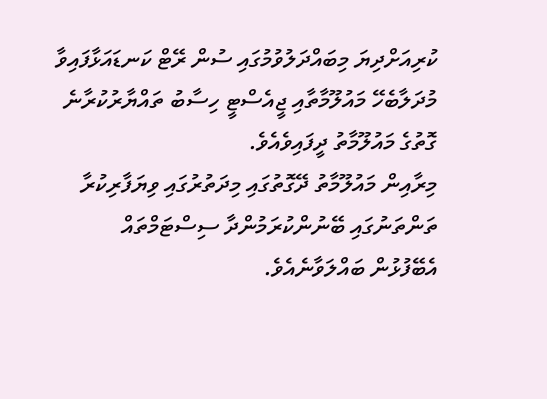ކުރިއަށްދިޔަ މިބައްދަލުވުމުގައި ސުން ރޭޓް ކަނޑައަޅާފައިވާ މުދަލާބެހޭ މައުލޫމާތާއި ޖީއެސްޓީ ހިސާބު ތައްޔާރުކުރާނެ ގޮތުގެ މައުލޫމާތު ދީފައިވެއެވެ.
މިރާއިން މައުލޫމާތު ދޭގޮތުގައި މިދަތުރުގައި ވިޔަފާރިކުރާ ތަންތަނުގައި ބޭނުންކުރަމުންދާ ސިސްޓަމްތައް އެބޭފުޅުން ބައްލަވާނެއެވެ.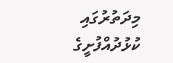މިދަތުރުގައި ކުޅުދުއްފުށީގެ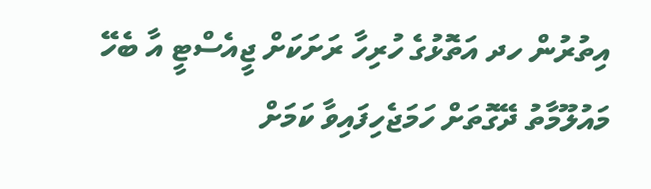އިތުރުން ހދ އަތޮޅުގެ ހުރިހާ ރަށަކަށް ޖީއެސްޓީ އާ ބެހޭ މައުލޫމާތު ދޭގޮތަށް ހަމަޖެހިފައިވާ ކަމަށް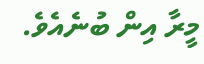މީރާ އިން ބުނެއެވެ.